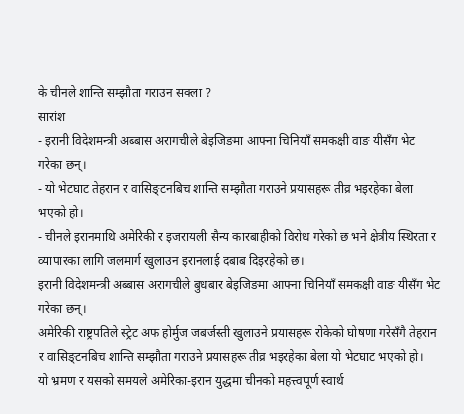के चीनले शान्ति सम्झौता गराउन सक्ला ?
सारांश
- इरानी विदेशमन्त्री अब्बास अरागचीले बेइजिङमा आफ्ना चिनियाँ समकक्षी वाङ यीसँग भेट गरेका छन्।
- यो भेटघाट तेहरान र वासिङ्टनबिच शान्ति सम्झौता गराउने प्रयासहरू तीव्र भइरहेका बेला भएको हो।
- चीनले इरानमाथि अमेरिकी र इजरायली सैन्य कारबाहीको विरोध गरेको छ भने क्षेत्रीय स्थिरता र व्यापारका लागि जलमार्ग खुलाउन इरानलाई दबाब दिइरहेको छ।
इरानी विदेशमन्त्री अब्बास अरागचीले बुधबार बेइजिङमा आफ्ना चिनियाँ समकक्षी वाङ यीसँग भेट गरेका छन्।
अमेरिकी राष्ट्रपतिले स्ट्रेट अफ होर्मुज जबर्जस्ती खुलाउने प्रयासहरू रोकेको घोषणा गरेसँगै तेहरान र वासिङ्टनबिच शान्ति सम्झौता गराउने प्रयासहरू तीव्र भइरहेका बेला यो भेटघाट भएको हो।
यो भ्रमण र यसको समयले अमेरिका-इरान युद्धमा चीनको महत्त्वपूर्ण स्वार्थ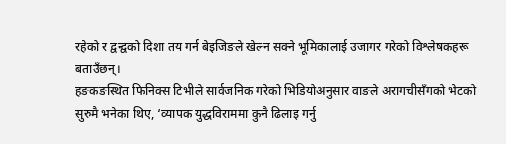रहेको र द्वन्द्वको दिशा तय गर्न बेइजिङले खेल्न सक्ने भूमिकालाई उजागर गरेको विश्लेषकहरू बताउँछन्।
हङकङस्थित फिनिक्स टिभीले सार्वजनिक गरेको भिडियोअनुसार वाङले अरागचीसँगको भेटको सुरुमै भनेका थिए, ‘व्यापक युद्धविराममा कुनै ढिलाइ गर्नु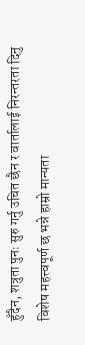हुँदैन, शत्रुता पुनः सुरु गर्नु उचित छैन र वार्तालाई निरन्तरता दिनु विशेष महत्त्वपूर्ण छ भन्ने हाम्रो मान्यता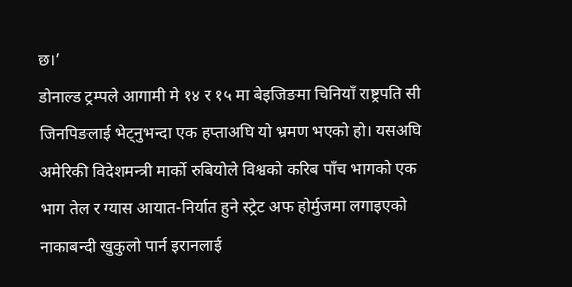छ।’
डोनाल्ड ट्रम्पले आगामी मे १४ र १५ मा बेइजिङमा चिनियाँ राष्ट्रपति सी जिनपिङलाई भेट्नुभन्दा एक हप्ताअघि यो भ्रमण भएको हो। यसअघि अमेरिकी विदेशमन्त्री मार्को रुबियोले विश्वको करिब पाँच भागको एक भाग तेल र ग्यास आयात-निर्यात हुने स्ट्रेट अफ होर्मुजमा लगाइएको नाकाबन्दी खुकुलो पार्न इरानलाई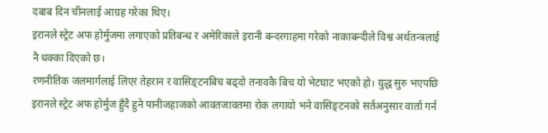दबाब दिन चीनलाई आग्रह गरेका थिए।
इरानले स्ट्रेट अफ होर्मुजमा लगाएको प्रतिबन्ध र अमेरिकाले इरानी बन्दरगाहमा गरेको नाकाबन्दीले विश्व अर्थतन्त्रलाई नै धक्का दिएको छ।
रणनीतिक जलमार्गलाई लिएर तेहरान र वासिङ्टनबिच बढ्दो तनावकै बिच यो भेटघाट भएको हो। युद्ध सुरु भएपछि इरानले स्ट्रेट अफ होर्मुज हुँदै हुने पानीजहाजको आवतजावतमा रोक लगायो भने वासिङ्टनको सर्तअनुसार वार्ता गर्न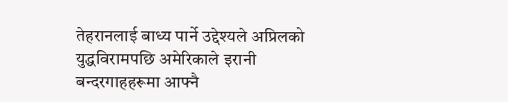तेहरानलाई बाध्य पार्ने उद्देश्यले अप्रिलको युद्धविरामपछि अमेरिकाले इरानी बन्दरगाहहरूमा आफ्नै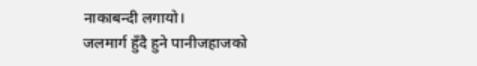नाकाबन्दी लगायो।
जलमार्ग हुँदै हुने पानीजहाजको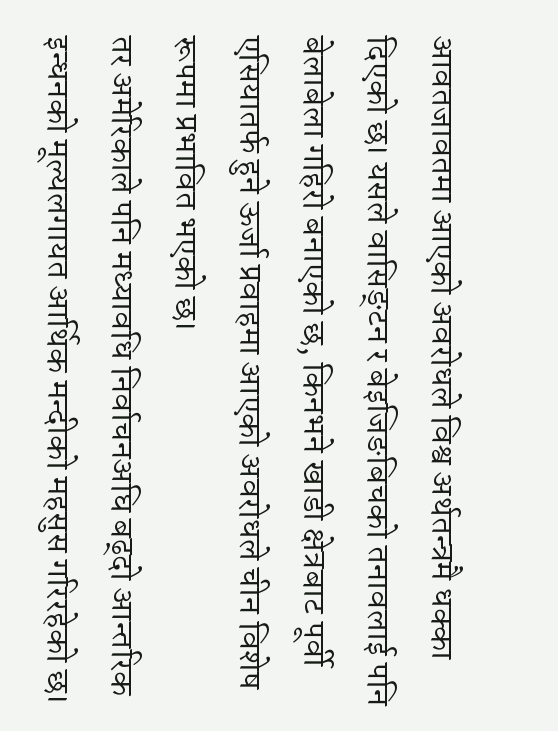आवतजावतमा आएको अवरोधले विश्व अर्थतन्त्रमै धक्का दिएको छ। यसले वासिङ्टन र बेइजिङबिचको तनावलाई पनि बेलाबेला गहिरो बनाएको छ, किनभने खाडी क्षेत्रबाट पूर्वी एसियातर्फ हुने ऊर्जा प्रवाहमा आएको अवरोधले चीन विशेष रूपमा प्रभावित भएको छ।
तर अमेरिकाले पनि मध्यावधि निर्वाचनअघि बढ्दो आन्तरिक इन्धनको मूल्यलगायत आर्थिक मन्दीको महसुस गरिरहेको छ।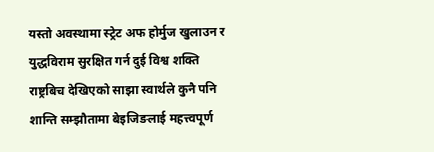यस्तो अवस्थामा स्ट्रेट अफ होर्मुज खुलाउन र युद्धविराम सुरक्षित गर्न दुई विश्व शक्ति राष्ट्रबिच देखिएको साझा स्वार्थले कुनै पनि शान्ति सम्झौतामा बेइजिङलाई महत्त्वपूर्ण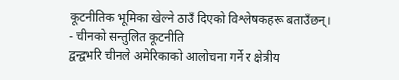कूटनीतिक भूमिका खेल्ने ठाउँ दिएको विश्लेषकहरू बताउँछन्।
- चीनको सन्तुलित कूटनीति
द्वन्द्वभरि चीनले अमेरिकाको आलोचना गर्ने र क्षेत्रीय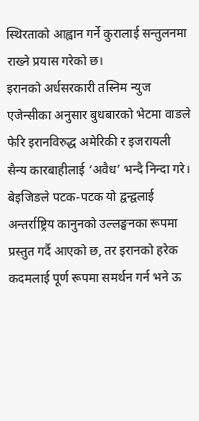स्थिरताको आह्वान गर्ने कुरालाई सन्तुलनमा राख्ने प्रयास गरेको छ।
इरानको अर्धसरकारी तस्निम न्युज एजेन्सीका अनुसार बुधबारको भेटमा वाङले फेरि इरानविरुद्ध अमेरिकी र इजरायली सैन्य कारबाहीलाई ‘अवैध’ भन्दै निन्दा गरे। बेइजिङले पटक-पटक यो द्वन्द्वलाई अन्तर्राष्ट्रिय कानुनको उल्लङ्घनका रूपमा प्रस्तुत गर्दै आएको छ, तर इरानको हरेक कदमलाई पूर्ण रूपमा समर्थन गर्न भने ऊ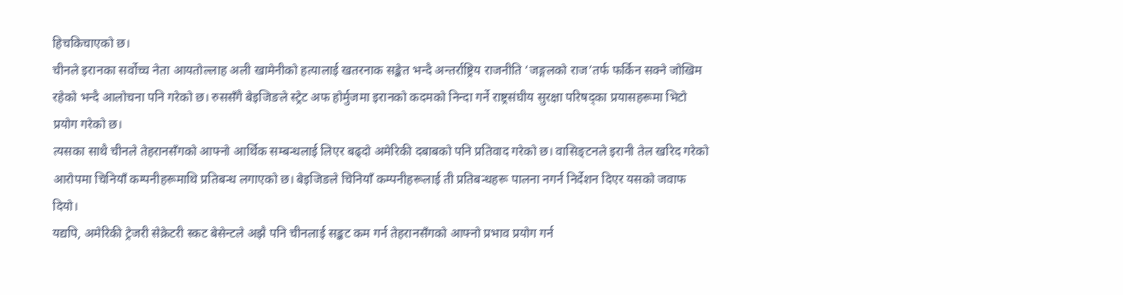हिचकिचाएको छ।
चीनले इरानका सर्वोच्च नेता आयतोल्लाह अली खामेनीको हत्यालाई खतरनाक सङ्केत भन्दै अन्तर्राष्ट्रिय राजनीति ‘जङ्गलको राज’तर्फ फर्किन सक्ने जोखिम रहेको भन्दै आलोचना पनि गरेको छ। रुससँगै बेइजिङले स्ट्रेट अफ होर्मुजमा इरानको कदमको निन्दा गर्ने राष्ट्रसंघीय सुरक्षा परिषद्का प्रयासहरूमा भिटो प्रयोग गरेको छ।
त्यसका साथै चीनले तेहरानसँगको आफ्नो आर्थिक सम्बन्धलाई लिएर बढ्दो अमेरिकी दबाबको पनि प्रतिवाद गरेको छ। वासिङ्टनले इरानी तेल खरिद गरेको आरोपमा चिनियाँ कम्पनीहरूमाथि प्रतिबन्ध लगाएको छ। बेइजिङले चिनियाँ कम्पनीहरूलाई ती प्रतिबन्धहरू पालना नगर्न निर्देशन दिएर यसको जवाफ दियो।
यद्यपि, अमेरिकी ट्रेजरी सेक्रेटरी स्कट बेसेन्टले अझै पनि चीनलाई सङ्कट कम गर्न तेहरानसँगको आफ्नो प्रभाव प्रयोग गर्न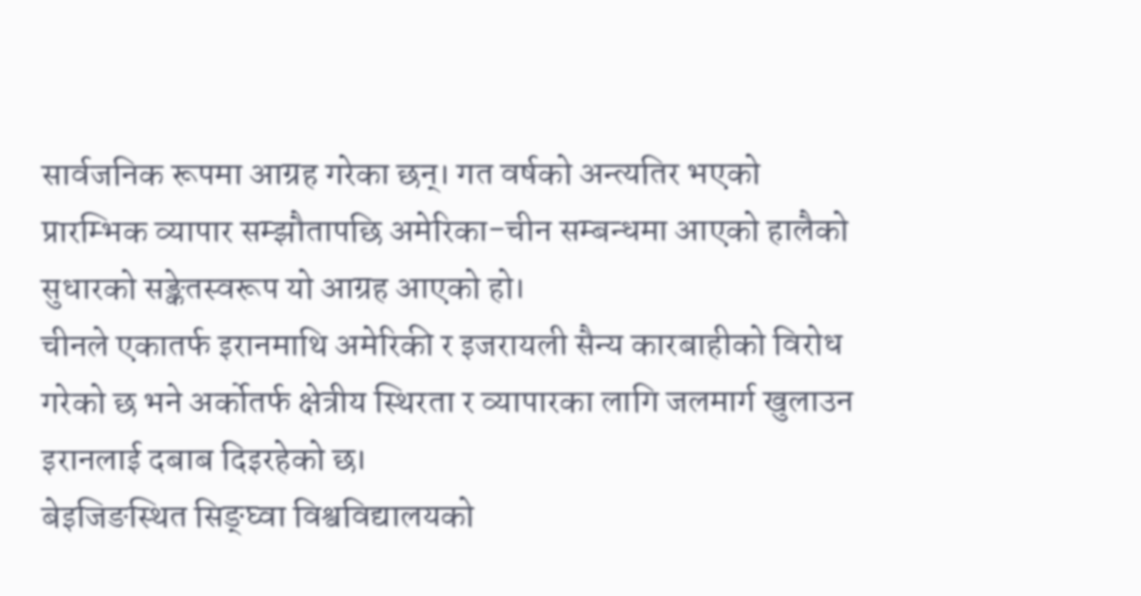सार्वजनिक रूपमा आग्रह गरेका छन्। गत वर्षको अन्त्यतिर भएको प्रारम्भिक व्यापार सम्झौतापछि अमेरिका-चीन सम्बन्धमा आएको हालैको सुधारको सङ्केतस्वरूप यो आग्रह आएको हो।
चीनले एकातर्फ इरानमाथि अमेरिकी र इजरायली सैन्य कारबाहीको विरोध गरेको छ भने अर्कोतर्फ क्षेत्रीय स्थिरता र व्यापारका लागि जलमार्ग खुलाउन इरानलाई दबाब दिइरहेको छ।
बेइजिङस्थित सिङ्घ्वा विश्वविद्यालयको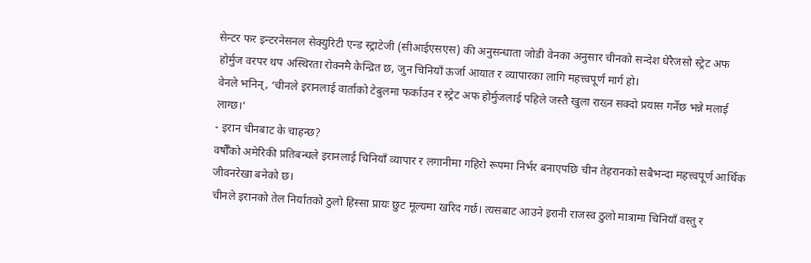सेन्टर फर इन्टरनेसनल सेक्युरिटी एन्ड स्ट्राटेजी (सीआईएसएस) की अनुसन्धाता जोडी वेनका अनुसार चीनको सन्देश धेरैजसो स्ट्रेट अफ होर्मुज वरपर थप अस्थिरता रोक्नमै केन्द्रित छ, जुन चिनियाँ ऊर्जा आयात र व्यापारका लागि महत्त्वपूर्ण मार्ग हो।
वेनले भनिन्, ‘चीनले इरानलाई वार्ताको टेबुलमा फर्काउन र स्ट्रेट अफ होर्मुजलाई पहिले जस्तै खुला राख्न सक्दो प्रयास गर्नेछ भन्ने मलाई लाग्छ।’
- इरान चीनबाट के चाहन्छ?
वर्षौँको अमेरिकी प्रतिबन्धले इरानलाई चिनियाँ व्यापार र लगानीमा गहिरो रूपमा निर्भर बनाएपछि चीन तेहरानको सबैभन्दा महत्त्वपूर्ण आर्थिक जीवनरेखा बनेको छ।
चीनले इरानको तेल निर्यातको ठुलो हिस्सा प्रायः छुट मूल्यमा खरिद गर्छ। त्यसबाट आउने इरानी राजस्व ठुलो मात्रामा चिनियाँ वस्तु र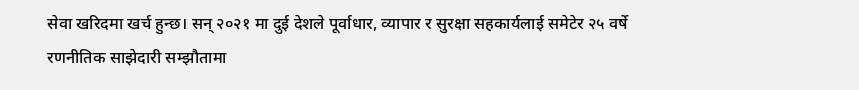सेवा खरिदमा खर्च हुन्छ। सन् २०२१ मा दुई देशले पूर्वाधार, व्यापार र सुरक्षा सहकार्यलाई समेटेर २५ वर्षे रणनीतिक साझेदारी सम्झौतामा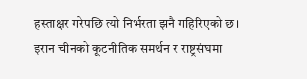हस्ताक्षर गरेपछि त्यो निर्भरता झनै गहिरिएको छ।
इरान चीनको कूटनीतिक समर्थन र राष्ट्रसंघमा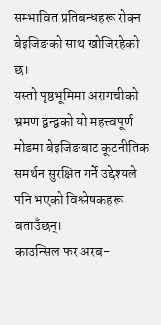सम्भावित प्रतिबन्धहरू रोक्न बेइजिङको साथ खोजिरहेको छ।
यस्तो पृष्ठभूमिमा अरागचीको भ्रमण द्वन्द्वको यो महत्त्वपूर्ण मोडमा बेइजिङबाट कूटनीतिक समर्थन सुरक्षित गर्ने उद्देश्यले पनि भएको विश्लेषकहरू बताउँछन्।
काउन्सिल फर अरब-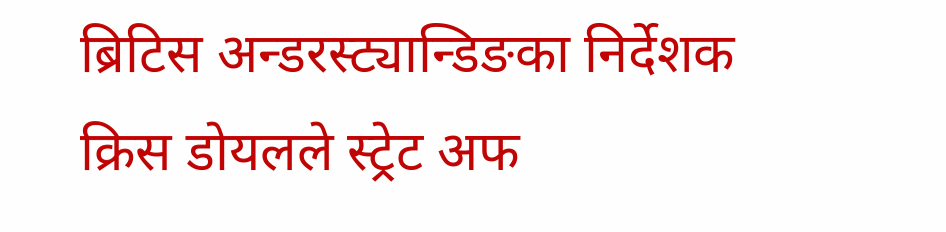ब्रिटिस अन्डरस्ट्यान्डिङका निर्देशक क्रिस डोयलले स्ट्रेट अफ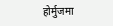होर्मुजमा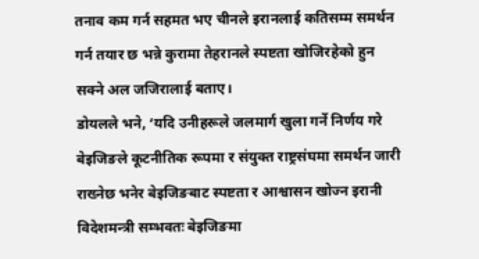तनाव कम गर्न सहमत भए चीनले इरानलाई कतिसम्म समर्थन गर्न तयार छ भन्ने कुरामा तेहरानले स्पष्टता खोजिरहेको हुन सक्ने अल जजिरालाई बताए।
डोयलले भने, ‘यदि उनीहरूले जलमार्ग खुला गर्ने निर्णय गरे बेइजिङले कूटनीतिक रूपमा र संयुक्त राष्ट्रसंघमा समर्थन जारी राख्नेछ भनेर बेइजिङबाट स्पष्टता र आश्वासन खोज्न इरानी विदेशमन्त्री सम्भवतः बेइजिङमा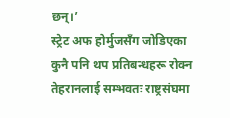छन्।’
स्ट्रेट अफ होर्मुजसँग जोडिएका कुनै पनि थप प्रतिबन्धहरू रोक्न तेहरानलाई सम्भवतः राष्ट्रसंघमा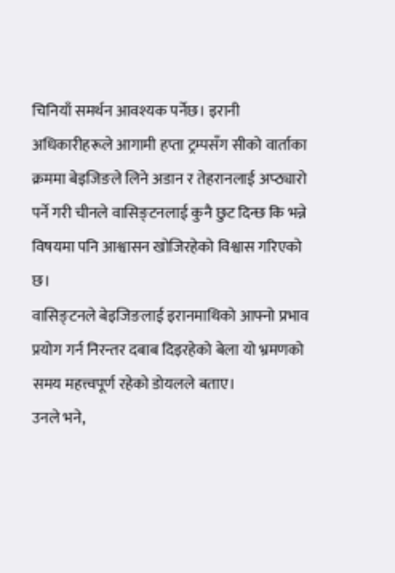चिनियाँ समर्थन आवश्यक पर्नेछ। इरानी अधिकारीहरूले आगामी हप्ता ट्रम्पसँग सीको वार्ताका क्रममा बेइजिङले लिने अडान र तेहरानलाई अप्ठ्यारो पर्ने गरी चीनले वासिङ्टनलाई कुनै छुट दिन्छ कि भन्ने विषयमा पनि आश्वासन खोजिरहेको विश्वास गरिएको छ।
वासिङ्टनले बेइजिङलाई इरानमाथिको आफ्नो प्रभाव प्रयोग गर्न निरन्तर दबाब दिइरहेको बेला यो भ्रमणको समय महत्त्वपूर्ण रहेको डोयलले बताए।
उनले भने,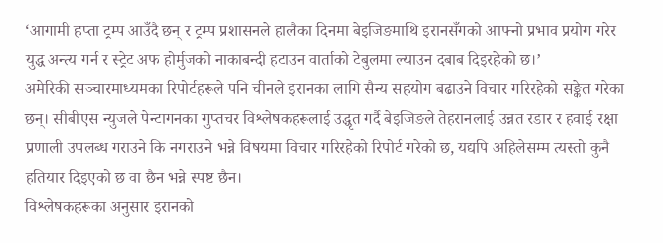‘आगामी हप्ता ट्रम्प आउँदै छन् र ट्रम्प प्रशासनले हालैका दिनमा बेइजिङमाथि इरानसँगको आफ्नो प्रभाव प्रयोग गरेर युद्ध अन्त्य गर्न र स्ट्रेट अफ होर्मुजको नाकाबन्दी हटाउन वार्ताको टेबुलमा ल्याउन दबाब दिइरहेको छ।’
अमेरिकी सञ्चारमाध्यमका रिपोर्टहरूले पनि चीनले इरानका लागि सैन्य सहयोग बढाउने विचार गरिरहेको सङ्केत गरेका छन्। सीबीएस न्युजले पेन्टागनका गुप्तचर विश्लेषकहरूलाई उद्धृत गर्दै बेइजिङले तेहरानलाई उन्नत रडार र हवाई रक्षा प्रणाली उपलब्ध गराउने कि नगराउने भन्ने विषयमा विचार गरिरहेको रिपोर्ट गरेको छ, यद्यपि अहिलेसम्म त्यस्तो कुनै हतियार दिइएको छ वा छैन भन्ने स्पष्ट छैन।
विश्लेषकहरूका अनुसार इरानको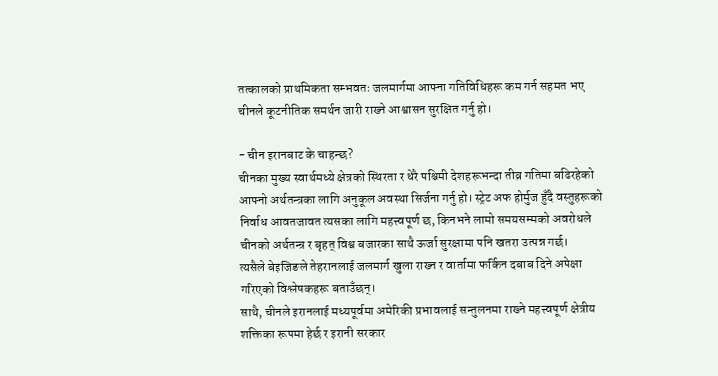तत्कालको प्राथमिकता सम्भवतः जलमार्गमा आफ्ना गतिविधिहरू कम गर्न सहमत भए चीनले कूटनीतिक समर्थन जारी राख्ने आश्वासन सुरक्षित गर्नु हो।

- चीन इरानबाट के चाहन्छ?
चीनका मुख्य स्वार्थमध्ये क्षेत्रको स्थिरता र धेरै पश्चिमी देशहरूभन्दा तीव्र गतिमा बढिरहेको आफ्नो अर्थतन्त्रका लागि अनुकूल अवस्था सिर्जना गर्नु हो। स्ट्रेट अफ होर्मुज हुँदै वस्तुहरूको निर्वाध आवतजावत त्यसका लागि महत्त्वपूर्ण छ, किनभने लामो समयसम्मको अवरोधले चीनको अर्थतन्त्र र बृहत् विश्व बजारका साथै ऊर्जा सुरक्षामा पनि खतरा उत्पन्न गर्छ।
त्यसैले बेइजिङले तेहरानलाई जलमार्ग खुला राख्न र वार्तामा फर्किन दबाब दिने अपेक्षा गरिएको विश्लेषकहरू बताउँछन्।
साथै, चीनले इरानलाई मध्यपूर्वमा अमेरिकी प्रभावलाई सन्तुलनमा राख्ने महत्त्वपूर्ण क्षेत्रीय शक्तिका रूपमा हेर्छ र इरानी सरकार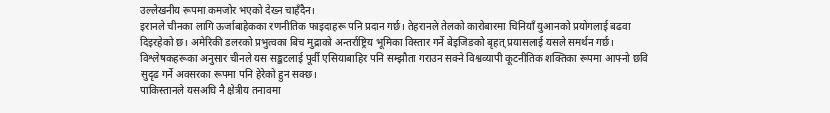उल्लेखनीय रूपमा कमजोर भएको देख्न चाहँदैन।
इरानले चीनका लागि ऊर्जाबाहेकका रणनीतिक फाइदाहरू पनि प्रदान गर्छ। तेहरानले तेलको कारोबारमा चिनियाँ युआनको प्रयोगलाई बढवा दिइरहेको छ। अमेरिकी डलरको प्रभुत्वका बिच मुद्राको अन्तर्राष्ट्रिय भूमिका विस्तार गर्ने बेइजिङको बृहत् प्रयासलाई यसले समर्थन गर्छ।
विश्लेषकहरूका अनुसार चीनले यस सङ्कटलाई पूर्वी एसियाबाहिर पनि सम्झौता गराउन सक्ने विश्वव्यापी कूटनीतिक शक्तिका रूपमा आफ्नो छवि सुदृढ गर्ने अवसरका रूपमा पनि हेरेको हुन सक्छ।
पाकिस्तानले यसअघि नै क्षेत्रीय तनावमा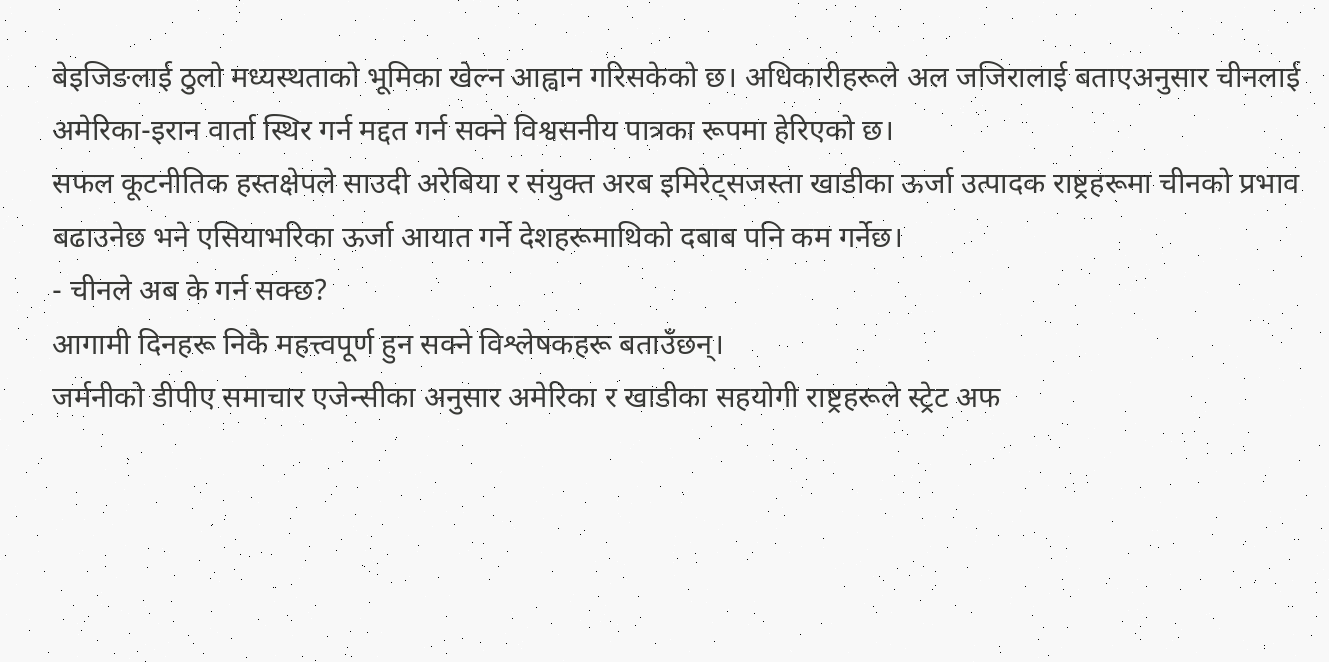बेइजिङलाई ठुलो मध्यस्थताको भूमिका खेल्न आह्वान गरिसकेको छ। अधिकारीहरूले अल जजिरालाई बताएअनुसार चीनलाई अमेरिका-इरान वार्ता स्थिर गर्न मद्दत गर्न सक्ने विश्वसनीय पात्रका रूपमा हेरिएको छ।
सफल कूटनीतिक हस्तक्षेपले साउदी अरेबिया र संयुक्त अरब इमिरेट्सजस्ता खाडीका ऊर्जा उत्पादक राष्ट्रहरूमा चीनको प्रभाव बढाउनेछ भने एसियाभरिका ऊर्जा आयात गर्ने देशहरूमाथिको दबाब पनि कम गर्नेछ।
- चीनले अब के गर्न सक्छ?
आगामी दिनहरू निकै महत्त्वपूर्ण हुन सक्ने विश्लेषकहरू बताउँछन्।
जर्मनीको डीपीए समाचार एजेन्सीका अनुसार अमेरिका र खाडीका सहयोगी राष्ट्रहरूले स्ट्रेट अफ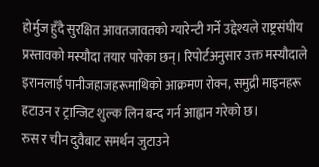होर्मुज हुँदै सुरक्षित आवतजावतको ग्यारेन्टी गर्ने उद्देश्यले राष्ट्रसंघीय प्रस्तावको मस्यौदा तयार पारेका छन्। रिपोर्टअनुसार उक्त मस्यौदाले इरानलाई पानीजहाजहरूमाथिको आक्रमण रोक्न, समुद्री माइनहरू हटाउन र ट्रान्जिट शुल्क लिन बन्द गर्न आह्वान गरेको छ।
रुस र चीन दुवैबाट समर्थन जुटाउने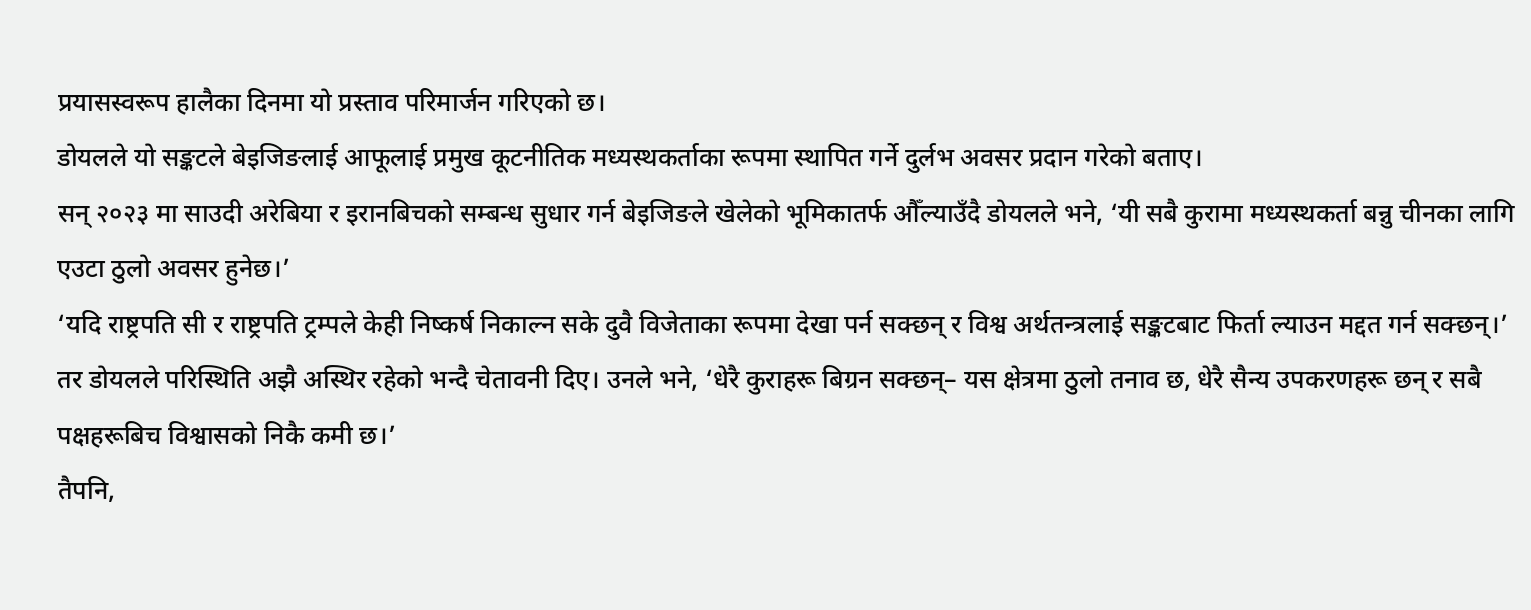प्रयासस्वरूप हालैका दिनमा यो प्रस्ताव परिमार्जन गरिएको छ।
डोयलले यो सङ्कटले बेइजिङलाई आफूलाई प्रमुख कूटनीतिक मध्यस्थकर्ताका रूपमा स्थापित गर्ने दुर्लभ अवसर प्रदान गरेको बताए।
सन् २०२३ मा साउदी अरेबिया र इरानबिचको सम्बन्ध सुधार गर्न बेइजिङले खेलेको भूमिकातर्फ औँल्याउँदै डोयलले भने, ‘यी सबै कुरामा मध्यस्थकर्ता बन्नु चीनका लागि एउटा ठुलो अवसर हुनेछ।’
‘यदि राष्ट्रपति सी र राष्ट्रपति ट्रम्पले केही निष्कर्ष निकाल्न सके दुवै विजेताका रूपमा देखा पर्न सक्छन् र विश्व अर्थतन्त्रलाई सङ्कटबाट फिर्ता ल्याउन मद्दत गर्न सक्छन्।’
तर डोयलले परिस्थिति अझै अस्थिर रहेको भन्दै चेतावनी दिए। उनले भने, ‘धेरै कुराहरू बिग्रन सक्छन्– यस क्षेत्रमा ठुलो तनाव छ, धेरै सैन्य उपकरणहरू छन् र सबै पक्षहरूबिच विश्वासको निकै कमी छ।’
तैपनि,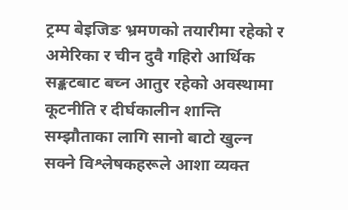ट्रम्प बेइजिङ भ्रमणको तयारीमा रहेको र अमेरिका र चीन दुवै गहिरो आर्थिक सङ्कटबाट बच्न आतुर रहेको अवस्थामा कूटनीति र दीर्घकालीन शान्ति सम्झौताका लागि सानो बाटो खुल्न सक्ने विश्लेषकहरूले आशा व्यक्त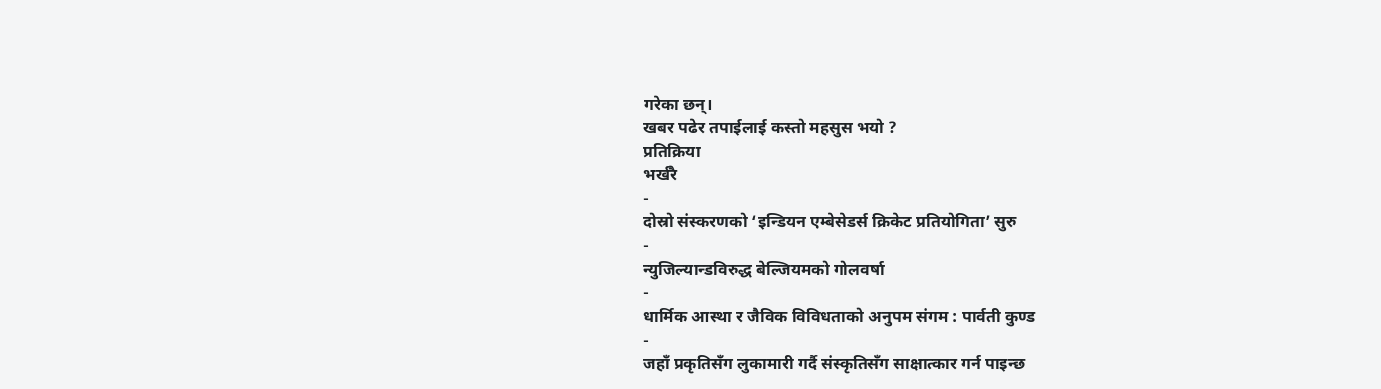गरेका छन्।
खबर पढेर तपाईलाई कस्तो महसुस भयो ?
प्रतिक्रिया
भर्खरै
-
दोस्रो संस्करणको ‘इन्डियन एम्बेसेडर्स क्रिकेट प्रतियोगिता’ सुरु
-
न्युजिल्यान्डविरुद्ध बेल्जियमको गोलवर्षा
-
धार्मिक आस्था र जैविक विविधताको अनुपम संगम : पार्वती कुण्ड
-
जहाँ प्रकृतिसँग लुकामारी गर्दै संस्कृतिसँग साक्षात्कार गर्न पाइन्छ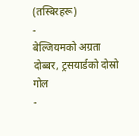(तस्बिरहरू)
-
बेल्जियमको अग्रता दोब्बर, ट्रसयार्डको दोस्रो गोल
-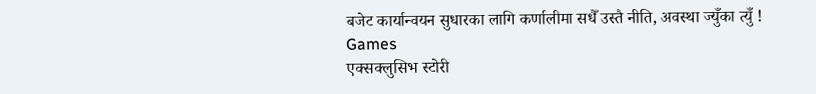बजेट कार्यान्वयन सुधारका लागि कर्णालीमा सधैँ उस्तै नीति, अवस्था ज्युँका त्युँ !
Games
एक्सक्लुसिभ स्टोरी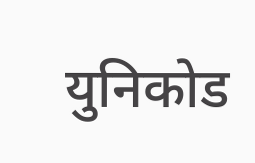युनिकोड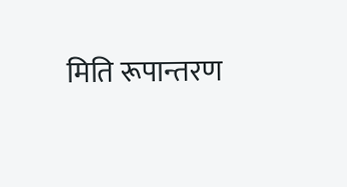मिति रूपान्तरण